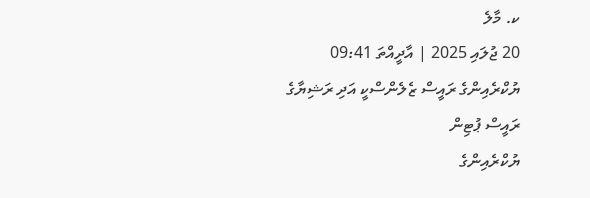ކ. މާލެ
20 ޖުލައި 2025 | އާދީއްތަ 09:41
ޔުކްރެއިންގެ ރައީސް ޒެލެންސްކީ އަދި ރަޝިޔާގެ ރައީސް ޕުޓިން
ޔުކްރެއިންގެ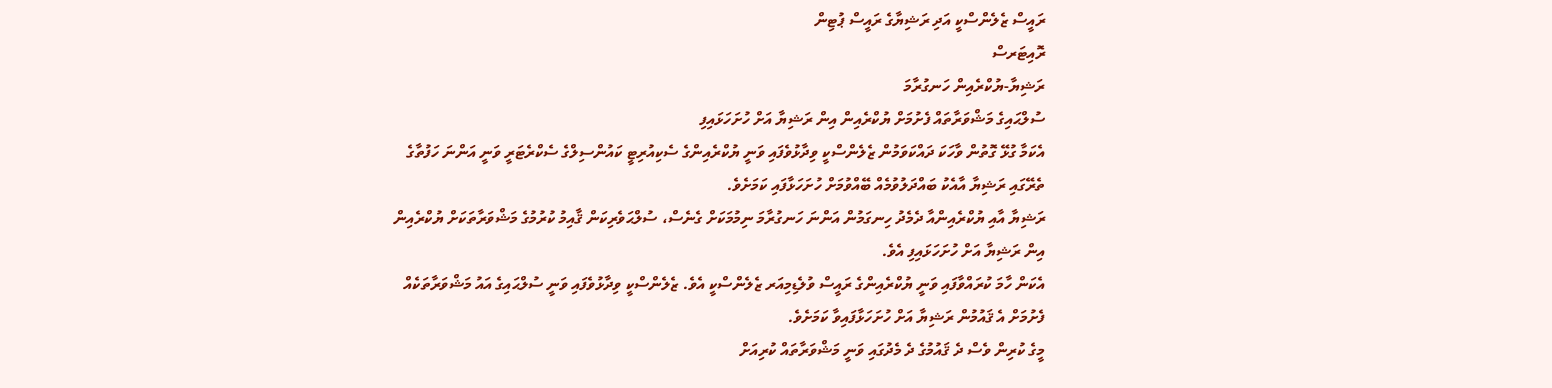ރައީސް ޒެލެންސްކީ އަދި ރަޝިޔާގެ ރައީސް ޕުޓިން
ރޮއިޓަރސް
ރަޝިޔާ-ޔުކްރެއިން ހަނގުރާމަ
ސުލްޙައިގެ މަޝްވަރާތައް ފެށުމަށް ޔުކްރެއިން އިން ރަޝިޔާ އަށް ހުށަހަޅައިފި
އެކަމާ ގުޅޭ ގޮތުން ވާހަކަ ދައްކަވަމުން ޒެލެންސްކީ ވިދާޅުވެފައި ވަނީ ޔުކްރެއިންގެ ސެކިއުރިޓީ ކައުންސިލްގެ ސެކްރެޓަރީ ވަނީ އަންނަ ހަފުތާގެ ތެރޭގައި ރަޝިޔާ އާއެކު ބައްދަލުވުމެއް ބޭއްވުމަށް ހުށަހަޅާފައި ކަމަށެވެ.
ރަޝިޔާ އާއި ޔުކްރެއިންއާ ދެމެދު ހިނގަމުން އަންނަ ހަނގުރާމަ ނިމުމަކަށް ގެނެސް، ސުލްޙަވެރިކަން ޤާއިމު ކުރުމުގެ މަޝްވަރާތަކަށް ޔުކްރެއިން އިން ރަޝިޔާ އަށް ހުށަހަޅައިފި އެވެ.
އެކަން ހާމަ ކުރައްވާފައި ވަނީ ޔުކްރެއިންގެ ރައީސް ވުލެޑިމިއަރ ޒެލެންސްކީ އެވެ. ޒެލެންސްކީ ވިދާޅުވެފައި ވަނީ ސުލްޙައިގެ އައު މަޝްވަރާތަކެއް ފެށުމަށް އެ ޤައުމުން ރަޝިޔާ އަށް ހުށަހަޅާފައިވާ ކަމަށެވެ.
މީގެ ކުރިން ވެސް ދެ ޤައުމުގެ ދެ މެދުގައި ވަނީ މަޝްވަރާތައް ކުރިއަށް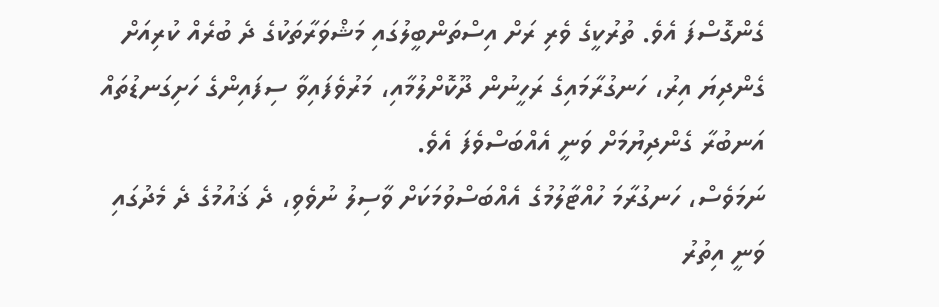ގެންގޮސްފަ އެވެ. ތުރުކީގެ ވެރި ރަށް އިސްތަންބީލުގައި މަޝްވަރާތަކުގެ ދެ ބުރެއް ކުރިއަށް ގެންދިޔަ އިރު، ހަނގުރާމައިގެ ރަހީނުން ދޫކޮށްލުމާއި، މަރުވެފައިވާ ސިފައިންގެ ހަށިގަނޑުތައް އަނބުރާ ގެންދިޔުމަށް ވަނީ އެއްބަސްވެފަ އެވެ.
ނަމަވެސް، ހަނގުރާމަ ހުއްޓާލުމުގެ އެއްބަސްވުމަކަށް ވާސިލު ނުވެވި، ދެ ޤައުމުގެ ދެ މެދުގައި ވަނީ އިތުރު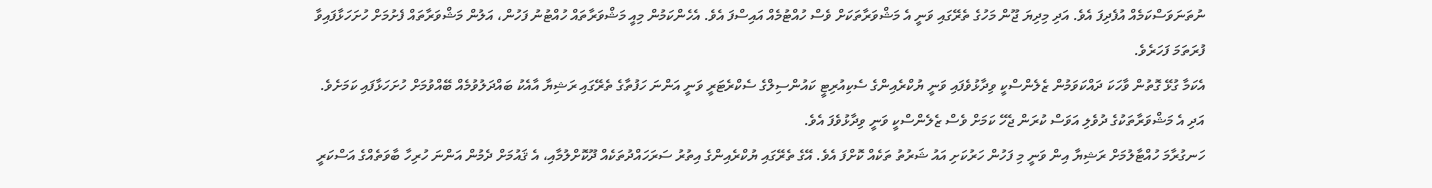ނުތަނަވަސްކަމެއް އުފެދިފަ އެވެ. އަދި މިދިޔަ ޖޫން މަހުގެ ތެރޭގައި ވަނީ އެ މަޝްވަރާތަކަށް ވެސް ހުއްޓުމެއް އައިސްފަ އެވެ. އެހެންކަމުން މިއީ މަޝްވަރާތައް ހުއްޓުނު ފަހުން، އަލުން މަޝްވަރާތައް ފެށުމަށް ހުށަހަޅާފައިވާ ފުރަތަމަ ފަހަރެވެ.
އެކަމާ ގުޅޭ ގޮތުން ވާހަކަ ދައްކަވަމުން ޒެލެންސްކީ ވިދާޅުވެފައި ވަނީ ޔުކްރެއިންގެ ސެކިއުރިޓީ ކައުންސިލްގެ ސެކްރެޓަރީ ވަނީ އަންނަ ހަފުތާގެ ތެރޭގައި ރަޝިޔާ އާއެކު ބައްދަލުވުމެއް ބޭއްވުމަށް ހުށަހަޅާފައި ކަމަށެވެ. އަދި އެ މަޝްވަރާތަކުގެ ދުވެލި އަވަސް ކުރަން ޖެހޭ ކަމަށް ވެސް ޒެލެންސްކީ ވަނީ ވިދާޅުވެފަ އެވެ.
ހަނގުރާމަ ހުއްޓާލުމަށް ރަޝިޔާ އިން ވަނީ މި ފަހުން ހަރުކަށި އައު ޝަރުތު ތަކެއް ކޮށްފަ އެވެ. އޭގެ ތެރޭގައި ޔުކްރެއިންގެ އިތުރު ސަރަހައްދުތަކެއް ދޫކޮށްލުމާއި، އެ ޤައުމަށް ދެމުން އަންނަ ހުރިހާ ބާވަތެއްގެ އަސްކަރީ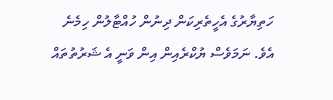ހަތިޔާރުގެ އެހީތެރިކަން ދިނުން ހުއްޓާލުން ހިމެނެ އެވެ. ނަމަވެސް ޔުކްރެއިން އިން ވަނީ އެ ޝަރުތުތައް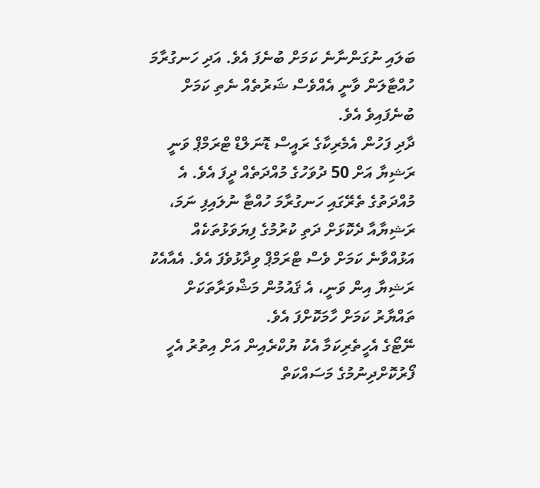ބަލައި ނުގަންނާނެ ކަމަށް ބުނެފަ އެވެ. އަދި ހަނގުރާމަ ހުއްޓާލަން ވާނީ އެއްވެސް ޝަރުތެއް ނެތި ކަމަށް ބުނެފައިވެ އެވެ.
ދާދި ފަހުން އެމެރިކާގެ ރައީސް ޑޮނަލްޑް ޓްރަމްޕް ވަނީ ރަޝިޔާ އަށް 50 ދުވަހުގެ މުއްދަތެއް ދީފަ އެވެ. އެ މުއްދަތުގެ ތެރޭގައި ހަނގުރާމަ ހުއްޓާ ނުލައިފި ނަމަ، ރަޝިޔާއާ ދެކޮޅަށް ދަތި ކުރުމުގެ ފިޔަވަޅުތަކެއް އަޅުއްވާނެ ކަމަށް ވެސް ޓްރަމްޕް ވިދާޅުވެފަ އެވެ. އެއާއެކު ރަޝިޔާ އިން ވަނީ، އެ ޤައުމުން މަޝްވަރާތަކަށް ތައްޔާރު ކަމަށް ހާމަކޮށްފަ އެވެ.
ނޭޓޯގެ އެހީތެރިކަމާ އެކު ޔުކްރެއިން އަށް އިތުރު އެހީ ފޯރުކޮށްދިނުމުގެ މަސައްކަތް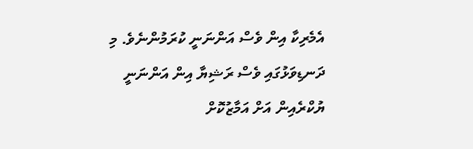އެމެރިކާ އިން ވެސް އަންނަނީ ކުރަމުންނެވެ. މި ދަނޑިވަޅުގައި ވެސް ރަޝިޔާ އިން އަންނަނީ ޔުކްރެއިން އަށް އަމާޒުކޮށް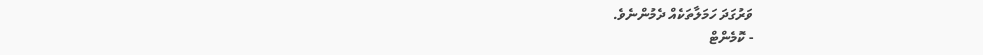ވަރުގަދަ ހަމަލާތަކެއް ދެމުންނެވެ.
- ކޮމެންޓް